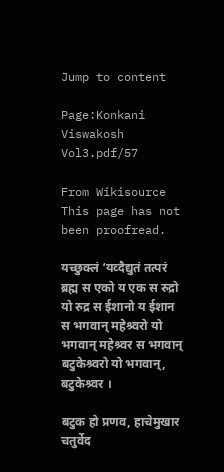Jump to content

Page:Konkani Viswakosh Vol3.pdf/57

From Wikisource
This page has not been proofread.

यच्छुक्लं ‘यव्दैद्युतं तत्परं ब्रह्म स एको य एक स रुद्रो यो रुद्र स ईशानो य ईशान स भगवान् महेश्र्वरो यो भगवान् महेश्र्वर स भगवान् बटुकेश्र्वरो यो भगवान्, बटुकेश्र्वर ।

बटुक हो प्रणव, हाचेमुखार चतुर्वेद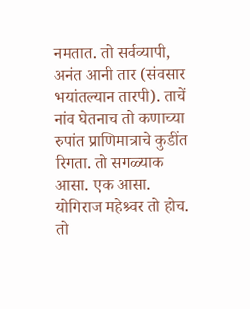नमतात. तो सर्वव्यापी, अनंत आनी तार (संवसार भयांतल्यान तारपी). ताचें नांव घेतनाच तो कणाच्या रुपांत प्राणिमात्राचे कुडींत रिगता. तो सगळ्याक आसा. एक आसा. योगिराज महेश्र्वर तो होच. तो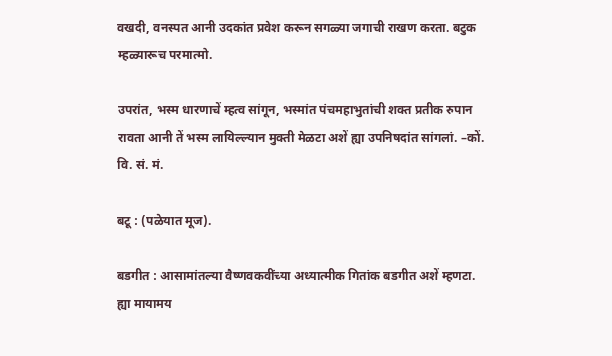वखदी, वनस्पत आनी उदकांत प्रवेश करून सगळ्या जगाची राखण करता. बटुक म्हळ्यारूच परमात्मो.

उपरांत, भस्म धारणाचें म्हत्व सांगून, भस्मांत पंचमहाभुतांची शक्त प्रतीक रुपान रावता आनी तें भस्म लायिल्ल्यान मुक्ती मेळटा अशें ह्या उपनिषदांत सांगलां. –कों. वि. सं. मं.

बटू : (पळेयात मूज).

बडगीत : आसामांतल्या वैष्णवकवींच्या अध्यात्मीक गितांक बडगीत अशें म्हणटा. ह्या मायामय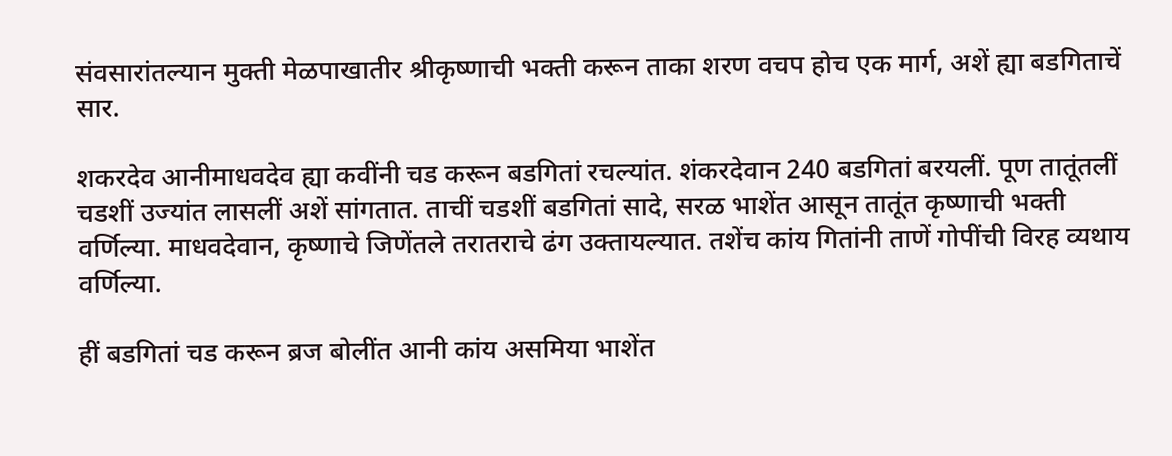संवसारांतल्यान मुक्ती मेळपाखातीर श्रीकृष्णाची भक्ती करून ताका शरण वचप होच एक मार्ग, अशें ह्या बडगिताचें सार.

शकरदेव आनीमाधवदेव ह्या कवींनी चड करून बडगितां रचल्यांत. शंकरदेवान 240 बडगितां बरयलीं. पूण तातूंतलीं चडशीं उज्यांत लासलीं अशें सांगतात. ताचीं चडशीं बडगितां सादे, सरळ भाशेंत आसून तातूंत कृष्णाची भक्ती वर्णिल्या. माधवदेवान, कृष्णाचे जिणेंतले तरातराचे ढंग उक्तायल्यात. तशेंच कांय गितांनी ताणें गोपींची विरह व्यथाय वर्णिल्या.

हीं बडगितां चड करून ब्रज बोलींत आनी कांय असमिया भाशेंत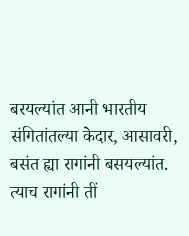बरयल्यांत आनी भारतीय संगितांतल्या केदार, आसावरी, बसंत ह्या रागांनी बसयल्यांत. त्याच रागांनी तीं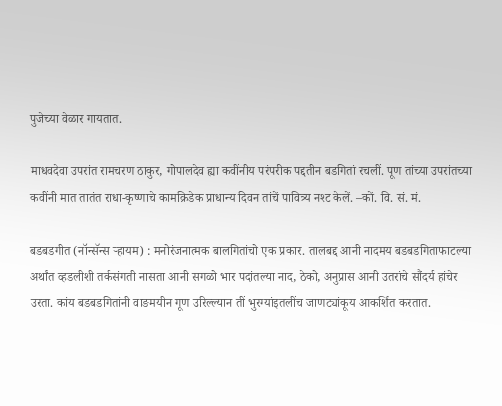पुजेच्या वेळार गायतात.

माधवदेवा उपरांत रामचरण ठाकुर, गोपालदेव ह्या कवींनीय परंपरीक पद्दतीन बडगितां रचलीं. पूण तांच्या उपरांतच्या कवींनी मात तातंत राधा-कृष्णाचे कामक्रिडेक प्राधान्य दिवन तांचें पावित्र्य नश्ट केलें. –कों. वि. सं. मं.

बडबडगीत (नॉन्सॅन्स ऱ्हायम) : मनोरंजनात्मक बालगितांचो एक प्रकार. तालबद्द आनी नादमय बडबडगिताफाटल्या अर्थांत व्हडलीशी तर्कसंगती नासता आनी सगळो भार पदांतल्या नाद, ठेको, अनुप्रास आनी उतरांचे सौंदर्य हांचेर उरता. कांय बडबडगितांनी वाङमयीन गूण उरिल्ल्यान तीं भुरग्यांइतलींच जाणट्यांकूय आकर्शित करतात.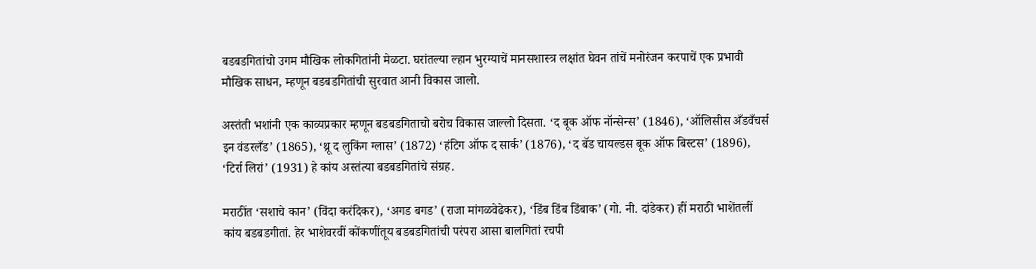बडबडगितांचो उगम मौखिक लोकगितांनी मेळटा. घरांतल्या ल्हान भुरग्याचें मानसशास्त्र लक्षांत घेवन तांचें मनोरंजन करपाचें एक प्रभावी मौखिक साधन, म्हणून बडबडगितांची सुरवात आनी विकास जालो.

अस्तंती भशांनी एक काव्यप्रकार म्हणून बडबडगिताचो बरोच विकास जाल्लो दिसता. ‘द बूक ऑफ नॉन्सेन्स’ (1846), ‘ऑलिसीस अँडवँचर्स इन वंडरलँड’ (1865), ‘थ्रू द लुकिंग ग्लास’ (1872) ‘हंटिग ऑफ द सार्क’ (1876), ‘द बॅड चायल्डस बूक ऑफ बिस्टस’ (1896), ‘टिर्रा लिरां’ (1931) हे कांय अस्तंत्या बडबडगितांचे संग्रह.

मराठींत ‘सशाचे कान’ (विंदा करंदिकर), ‘अगड बगड’ (राजा मांगळवेढेकर), ‘डिंब डिंब डिंबाक’ (गो. नी. दांडेकर) हीं मराठी भाशेंतलीं कांय बडबडगीतां. हेर भाशेवरवीं कोंकणींतूय बडबडगितांची परंपरा आसा बालगितां रचपी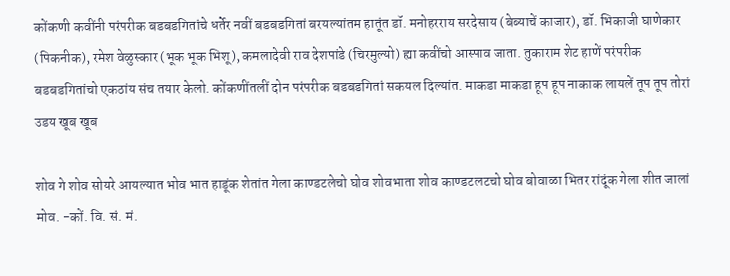कोंकणी कवींनी परंपरीक बडबडगितांचे धर्तेर नवीं बडबडगितां बरयल्यांतम हातूंत डॉ. मनोहरराय सरदेसाय (बेब्याचें काजार), डॉ. भिकाजी घाणेकार (पिकनीक), रमेश वेळुस्कार (भूक भूक भिशू), कमलादेवी राव देशपांडे (चिरमुल्यो) ह्या कवींचो आस्पाव जाता. तुकाराम शेट हाणें परंपरीक बडबडगितांचो एकठांय संच तयार केलो. कोंकणींतलीं दोन परंपरीक बडबडगितां सकयल दिल्यांत. माकडा माकडा हूप हूप नाकाक लायलें तूप तूप तोरां उडय खूब खूब

शोव गे शोव सोयरे आयल्यात भोव भात हाडूंक शेतांत गेला काण्डटलेचो घोव शोवभाता शोव काण्डटलटचो घोव बोवाळा भितर रांदूंक गेला शीत जालां मोव. -कों. वि. सं. मं.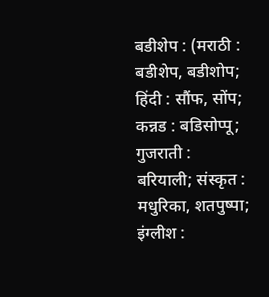बडीशेप : (मराठी : बडीशेप, बडीशोप; हिंदी : सौंफ, सोंप; कन्नड : बडिसोप्पू; गुजराती : बरियाली; संस्कृत : मधुरिका, शतपुष्पा; इंग्लीश :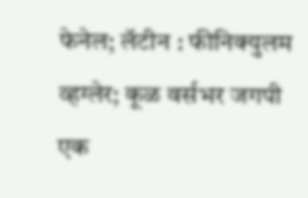फेनेल; लॅटीन : फीनिक्युलम व्हग्लेर; कूळ वर्सभर जगपी एक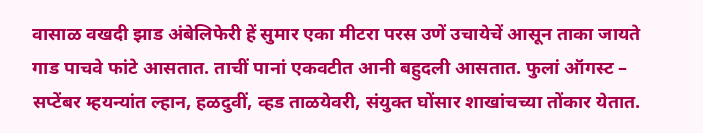वासाळ वखदी झाड अंबेलिफेरी हें सुमार एका मीटरा परस उणें उचायेचें आसून ताका जायते गाड पाचवे फांटे आसतात. ताचीं पानां एकवटीत आनी बहुदली आसतात. फुलां ऑगस्ट – सप्टेंबर म्हयन्यांत ल्हान, हळदुवीं, व्हड ताळयेवरी, संयुक्त घोंसार शाखांचच्या तोंकार येतात.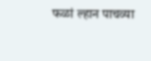फळां ल्हान पाचव्या